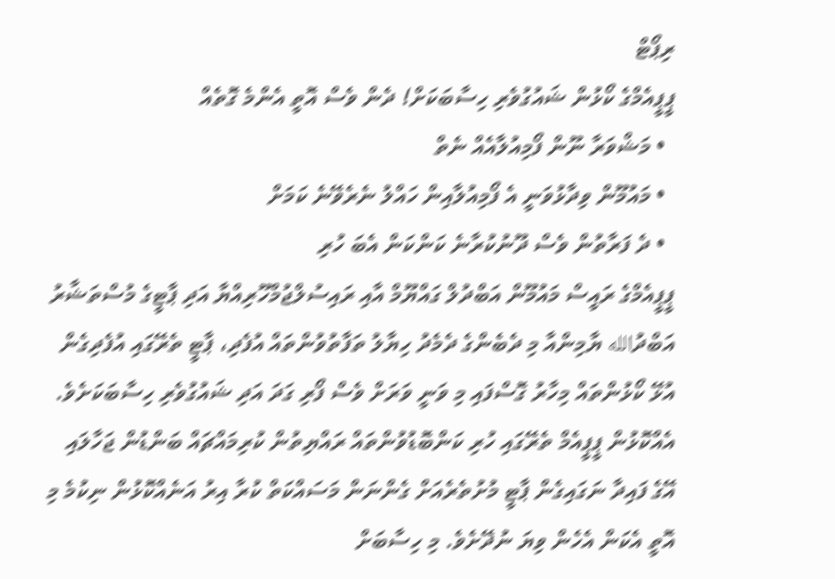ރިޕޯޓް
ޕީޕީއެމްގެ ކޯޅުން ޝައުގުވެރި ހިސާބަކަށް! ދެން ވެސް އޮތީ އެންމެ ގޮތެއް
  • މަޝްވަރާ ނޫން ފޯމިއުލާއެއް ނެތް
  • މައުމޫން ވިދާޅުވަނީ އެ ފޯމިއުލާއިން ހައްލު ނެރެވޭނެ ކަމަށް
  • ދެ ފަރާތުން ވެސް ދޫނުކުރާނެ ކަންކަން އެބަ ހުރި
ޕީޕީއެމްގެ ރައީސް މައުމޫން އަބްދުލް ގައްޔޫމް އާއި ރައިސުލްޖުމްހޫރިއްޔާ އަދި ޕާޓީގެ މުސްތަޝާރު އަބްދުالله ޔާމިންއާ މި ދެބެންގެ ދެމެދު ހިޔާލު ތަފާތުވުންތައް އުފެދި، ޕާޓީ ތެރޭގައި އުފެދިގެން އުޅޭ ކޯޅުންތައް މިހާރު ގޮސްފައި މި ވަނީ ވަރަށް ވެސް ފޯރި ގަދަ އަދި ޝައުގުވެރި ހިސާބަކަށެވެ. އެއްކޮޅުން ޕީޕީއެމް ތެރޭގައި ހުރި ކަންބޮޑުވުންތައް ރައްޔިތުން ކުރިމައްޗައް ބަންޑުން ޖަހާލައި އޭގެ ފައިދާ ނަގައިގެން ޕާޓީ މުށުތެރެއަށް ގެންނަން މަސައްކަތް ކުރާ އިރު އަނެއްކޮޅުން ނިކުމެ މި އޮތީ އެކަން އެހެން ވިޔަ ނުދޭށެވެ. މި ހިސާބަށް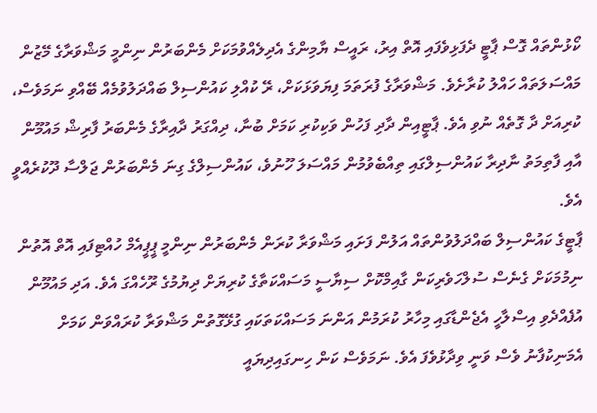ކޯޅުންތައް ގޮސް ޕާޓީ ދެފަޅިވެފައި އޮތް އިރު، ރައީސް ޔާމިންގެ އެދިލެއްވުމަކަށް މެންބަރުން ނިންމީ މަޝްވަރާގެ މޭޒުން މައްސަލަތައް ހައްލު ކުރާށެވެ. މަޝްވަރާގެ ފުރަތަމަ ފިޔަވަޅަކަށް، ރޭ ކުއްލި ކައުންސިލް ބައްދަލުވުމެއް ބޭއްވި ނަމަވެސް، ކުރިއަށް ދާ ގޮތެއް ނުވި އެވެ. ޕާޓީއިން ދާދި ފަހުން ވަކިކުރި ކަމަށް ބުނާ، ދިއްގަރު ދާއިރާގެ މެންބަރު ފާރިޝް މައުމޫން އާއި ފާތިމަތު ނާދިރާ ކައުންސިލްގައި ތިއްބެވުމުން މައްސަލަ ހޫނުވެ، ކައުންސިލްގެ ގިނަ މެންބަރުން ޖަލްސާ ދޫކުރެއްވީ އެވެ.
ޕާޓީގެ ކައުންސިލް ބައްދަލުވުންތައް އަލުން ފަށައި މަޝްވަރާ ކުރަން މެންބަރުން ނިންމީ ޕީޕީއެމް ހުއްޓިފައި އޮތް އޮތުން ނިމުމަކަށް ގެނެސް ސުލްހަވެރިކަން ގާއިމްކޮށް ސިޔާސީ މަސައްކަތާގެ ކުރިޔަށް ދިޔުމުގެ ރޫހެއްގަ އެވެ. އަދި މައުމޫން އުފެއްދެވި އިސްލާހީ އެޖެންޑާގައި މިހާރު ކުރަމުން އަންނަ މަސައްކަތަކައި ގުޅޭގޮތުން މަޝްވަރާ ކުރައްވަން ކަމަށް އެމަނިކުފާނު ވެސް ވަނީ ވިދާޅުވެފަ އެވެ. ނަމަވެސް ކަން ހިނގައިދިޔައީ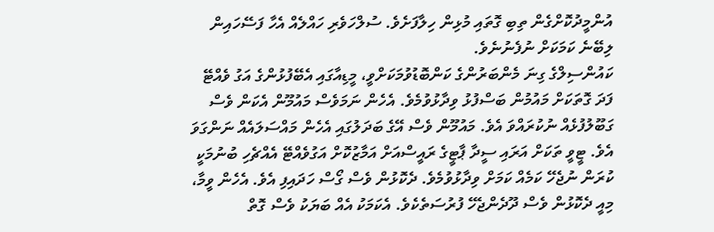އުންމީދުކޮށްގެން ތިބި ގޮތައި މުޅިން ހިލާފަށެވެ. ސުލްހަވެރި ހައްލެއް އެހާ ފަސޭހައިން ލިބޭނެ ކަމަކަށް ނުފެނުނެވެ.
ކައުންސިލްގެ ގިނަ މެންބަރުންގެ ކަންބޮޑުވުމަކަށްވީ، މީޑިއާގައި އެބޭފުޅުންގެ އަގު ވެއްޓޭ ފަދަ ގޮތަކަށް މައުމުން ބަސްފުޅު ވިދާޅުވުމެވެ. އެހެން ނަމަވެސް މައުމޫން އެކަން ވެސް ގަބޫލުފުޅެއް ނުކުރައްވަ އެވެ. މައުމޫން ވެސް އޭގެ ބަދަލުގައި އެހެން މައްސަލައެއް ނަންގަވަ އެވެ. ޓީވީ ތަކަށް އަރައި ސީދާ ޕާޓީގެ ރައީސްއަށް އަމާޒުކޮށް އަގުވެއްޓޭ އެއްޗެހި ބުނުމަކީ ކުރަން ނުޖެހޭ ކަމެއް ކަމަށް ވިދާޅުވުމެވެ. ދެކޮޅުން ވެސް ގޯސް ހަދައިފި އެވެ. އެހެން ވީމާ، މިއީ ދެކޮޅުން ވެސް ދޫދެންޖެހޭ ފުރުސަތެކެވެ. އެކަމަކު އެއް ބަޔަކު ވެސް ގޮތް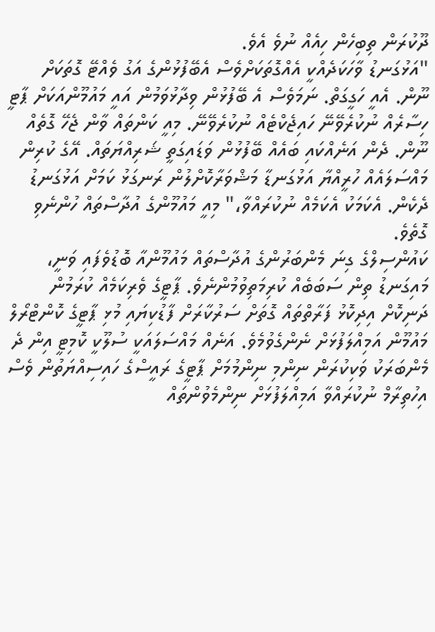ދޫކުރަން ތިބިހެން ހިއެއް ނުވެ އެވެ.
"އަޅުގަނޑު ވާހަކަދެއްކީ އެއްގޮތަކަށްވެސް އެބޭފުޅުންގެ އަގު ވެއްޓޭ ގޮތަކަށް ނޫން. އެއީ ހަގީގަތް. ނަމަވެސް އެ ބޭފުޅުން ވިދާޅުވަމުން އައީ މައުމޫންއަކަށް ޕާޓީ ހިސާރެއް ނުކުރެވޭނޭ ހައިޖެކްޓެއް ނުކުރެވޭނޭ. މިއީ ކަންތައް ވާން ޖެހޭ ގޮތެއް ނޫން. ދެން އަނެއްކައި ބައެއް ބޭފުޅުން ވަޑައިގަތީ ޝަރިއްޔަތައް. އޭގެ ކުރިން މައްސަލައެއް ހުރީއްޔާ އަޅުގަނޑާ މަޝްވަރާކޮށްލުން ރަނގަޅު ކަމަށް އަޅުގަނޑު ދެކެން. އެކަމަކު އެކަމެއް ނުކުރައްވާ،" މިއީ މައުމޫންގެ އުދާސްތައް ހުންނެވި ގޮތެވެ.
ކައުންސިލްގެ ގިނަ މެންބަރުންގެ އުދާސްތައް މައުމޫންއާ ބޮޑުވެފައި ވަނީ، މައިގަނޑު ތިން ސަބަބެއް ކުރިމަތިވުމުންނެވެ. ޕާޓީގެ ވެރިކަމެއް ކުރަމުން ދަނިކޮށް އިދިކޮޅު ފަރާތްތައް ގޮތަށް ސަރުކާރަށް ފާޑުކިޔައި މުޅި ޕާޓީގެ ކޮންޓްރޯލް މައުމޫން އަމިއްލަފުޅަށް ނެންގެވުމެވެ. އަނެއް މައްސަލައަކީ ސުލޫކީ ކޮމިޓީ އިން ދެ މެންބަރަކު ވަކިކުރަން ނިންމި ނިންމުމަށް ޕާޓީގެ ރައީސްގެ ހައިސިއްޔަތުން ވެސް އިހުތިރާމް ނުކުރައްވާ އަމިއްލަފުޅަށް ނިންމެވުންތައް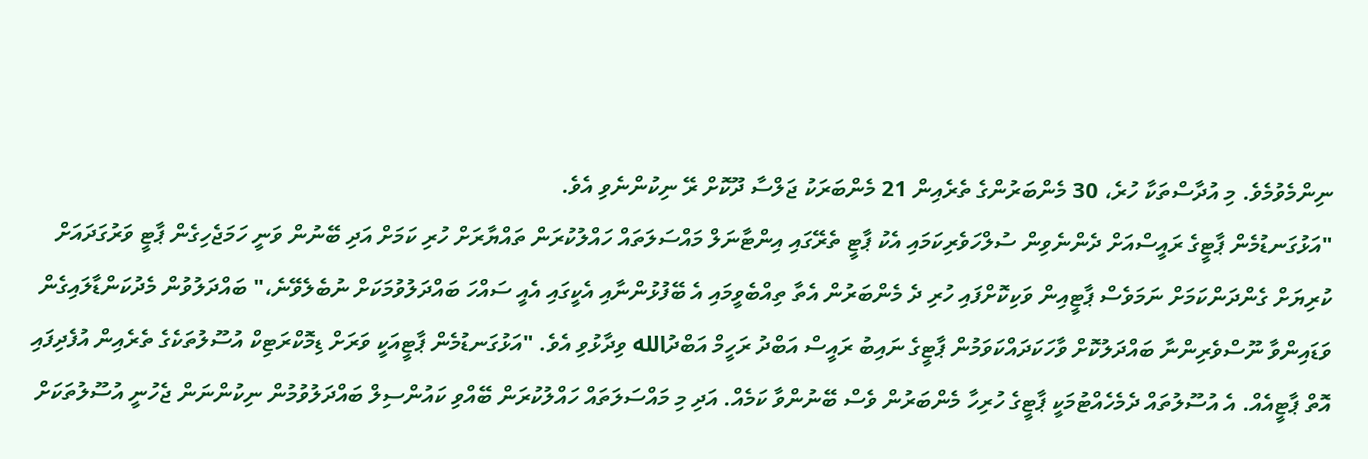ނިންމެވުމެވެ. މި އުދާސްތަކާ ހުރެ، 30 މެންބަރުންގެ ތެރެއިން 21 މެންބަރަކު ޖަލްސާ ދޫކޮށް ރޭ ނިކުންނެވި އެވެ.
"އަޅުގަނޑުމެން ޕާޓީގެ ރައީސްއަށް ދެންނެވިން ސުލްހަވެރިކަމައި އެކު ޕާޓީ ތެރޭގައި އިންޓާނަލް މައްސަލަތައް ހައްލުކުރަން ތައްޔާރަށް ހުރި ކަމަށް އަދި ބޭނުން ވަނީ ހަމަޖެހިގެން ޕާޓީ ވަރުގަދައަށް ކުރިޔަށް ގެންދަންކަމަށް ނަމަވެސް ޕާޓީއިން ވަކިކޮށްފައި ހުރި ދެ މެންބަރުން އެތާ ތިއްބެވީމައި އެ ބޭފުޅުންނާއި އެކީގައި އެއީ ސައްހަ ބައްދަލުވުމަކަށް ނުބެލެވޭނެ،" ބައްދަލުވުން މެދުކަންޑާލައިގެން ވަޑައިންވާ ނޫސްވެރިންނާ ބައްދަލުކޮށް ވާހަކަދައްކަވަމުން ޕާޓީގެ ނައިބު ރައީސް އަބްދު ރަހީމް އަބްދުالله ވިދާޅުވި އެވެ. "އަޅުގަނޑުމެން ޕާޓީއަކީ ވަރަށް ޑިމޮކްރަޓިކް އުސޫލުތަކެގެ ތެރެއިން އުފެދިފައި އޮތް ޕާޓީއެއް. އެ އުސޫލުތައް ދެމެހެއްޓުމަކީ ޕާޓީގެ ހުރިހާ މެންބަރުން ވެސް ބޭނުންވާ ކަމެއް. އަދި މި މައްސަލަތައް ހައްލުކުރަން ބޭއްވި ކައުންސިލް ބައްދަލުވުމުން ނިކުންނަން ޖެހުނީ އުސޫލުތަކަށް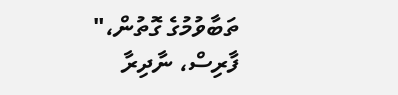ތަބާވުމުގެ ގޮތުން،"
ފާރިސް، ނާދިރާ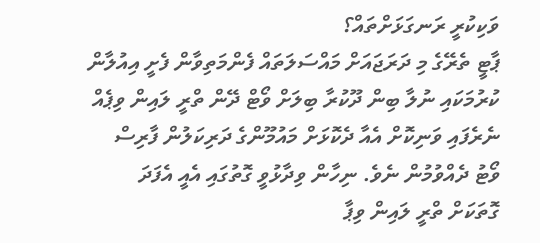ވަކިކުރީ ރަނގަޅަށްތައް؟
ޕާޓީ ތެރޭގެ މި ދަރަޖައަށް މައްސަލަތައް ފެންމަތިވާން ފެށީ އިއުލާން ކުރުމަކައި ނުލާ ބިން ދޫކުރާ ބިލަށް ވޯޓް ދޭން ތްރީ ލައިން ވިޕެއް ނެރެފައި ވަނިކޮށް އެއާ ދެކޮޅަށް މައުމޫންގެ ދަރިކަލުން ފާރިސް ވޯޓު ދެއްވުމުން ނެވެ. ނިހާން ވިދާޅުވީ ގޮތުގައި އެއީ އެފަދަ ގޮތަކަށް ތްރީ ލައިން ވިޕާ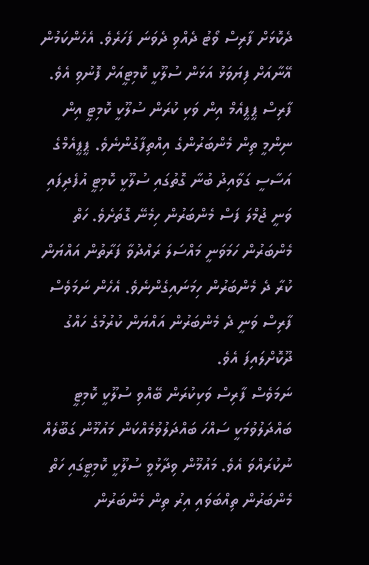ދެކޮޅަށް ފާރިސް ވޯޓު ދެއްވި ދެވަނަ ފަހަރެވެ. އެހެންކަމުން އޭނާއަށް ފިޔަވަޅު އަޅަން ސުލޫކީ ކޮމިޓީއަށް ފޮނުވި އެވެ.
ފާރިސް ޕީޕީއެމް އިން ވަކި ކުރަން ސުލޫކީ ކޮމިޓީ އިން ނިންމީ ތިން މެންބަރުންގެ އިއްތިފާގުންނެވެ. ޕީޕީއެމްގެ އަސާސީ ގަވާއިދު ބުނާ ގޮތުގައި ސުލޫކީ ކޮމިޓީ އުފެދިފައި ވަނީ ޖުމްލަ ފަސް މެންބަރުން ހިމެނޭ ގޮތަށެވެ. ހަތް މެންބަރުން ހަމަވަނީ މައްސަލަ ރައްދުވާ ފަރާތުން އައްޔަން ކުރާ ދެ މެންބަރުން ހިމަނައިގެންނެވެ. އެހެން ނަމަވެސް ފާރިސް ވަނީ ދެ މެންބަރުން އައްޔަން ކުރުމުގެ ހައްގު ދޫކޮށްލައިފަ އެވެ.
ނަމަވެސް ފާރިސް ވަކިކުރަން ބޭއްވި ސުލޫކީ ކޮމިޓީ ބައްދަލުވުމަކީ ސައްހަ ބައްދަލުވުމެއްކަން މައުމޫން ގަބޫލެއް ނުކުރައްވަ އެވެ. މައުމޫން ވިދާޅުވީ ސުލޫކީ ކޮމިޓީގައި ހަތް މެންބަރުން ތިއްބަވައި އިރު ތިން މެންބަރުން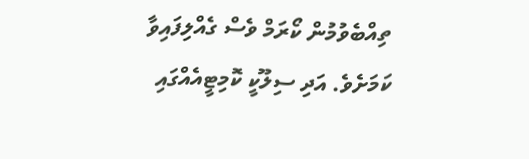ތިއްބެވުމުން ކޯރަމް ވެސް ގެއްލިފައިވާ ކަމަށެވެ. އަދި ސިލޫކީ ކޮމިޓީއެއްގައި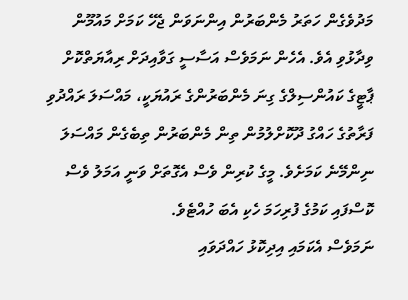މަދުވެގެން ހަތަރު މެންބަރުން އިންނަވަން ޖެހޭ ކަމަށް މައުމޫން ވިދާޅުވި އެވެ. އެހެން ނަމަވެސް އަސާސީ ގަވާއިދަށް ރިއާޔަތްކޮށް ޕާޓީގެ ކައުންސިލްގެ ގިނަ މެންބަރުންގެ ރައުޔަކީ، މައްސަލަ ރައްދުވި ފަރާތުގެ ހައްގު ދޫކޮށްލުމުން ތިން މެންބަރުން ތިބެގެން މައްސަލަ ނިންމޭނެ ކަމަށެވެ. މީގެ ކުރިން ވެސް އެގޮތަށް ވަނީ އަމަލު ވެސް ކޮސްފައި ކަމުގެ ފުރިހަމަ ހެކި އެބަ ހުއްޓެވެ.
ނަމަވެސް އެކަމައި އިދިކޮޅު ހައްދަވައި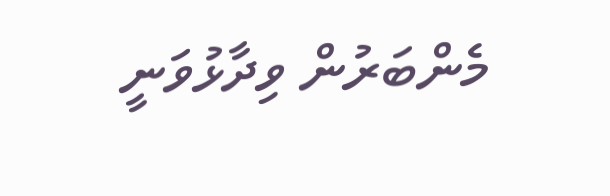މެންބަރުން ވިދާޅުވަނީ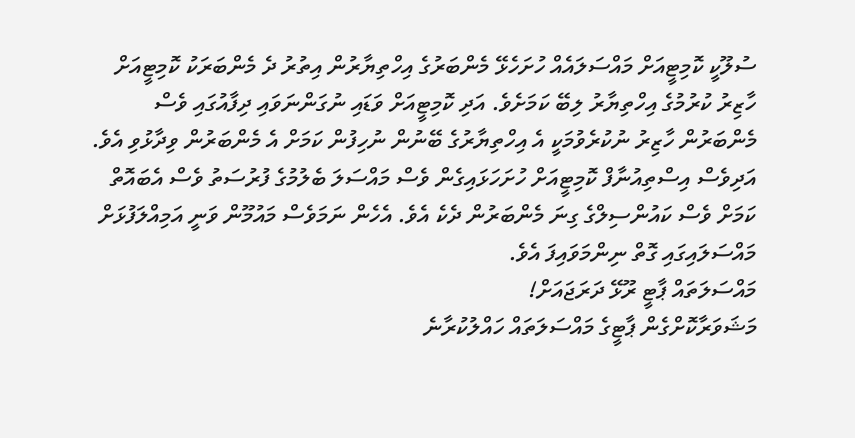ސުލޫކީ ކޮމިޓީއަށް މައްސަލައެއް ހުށަހެޅޭ މެންބަރުގެ އިހްތިޔާރުން އިތުރު ދެ މެންބަރަކު ކޮމިޓީއަށް ހާޒިރު ކުރުމުގެ އިހްތިޔާރު ލިބޭ ކަމަށެވެ. އަދި ކޮމިޓީއަށް ވަޑައި ނުގަންނަވައި ދިފާއުގައި ވެސް މެންބަރުން ހާޒިރު ނުކުރެވުމަކީ އެ އިހްތިޔާރުގެ ބޭނުން ނުހިފުން ކަމަށް އެ މެންބަރުން ވިދާޅުވި އެވެ. އަދިވެސް އިސްތިއުނާފް ކޮމިޓީއަށް ހުށަހަޅައިގެން ވެސް މައްސަލަ ބެލުމުގެ ފުރުސަތު ވެސް އެބައޮތް ކަމަށް ވެސް ކައުންސިލްގެ ގިނަ މެންބަރުން ދެކެ އެވެ. އެހެން ނަމަވެސް މައުމޫން ވަނީ އަމިއްލަފުޅަށް މައްސަލައިގައި ގޮތް ނިންމަވައިފަ އެވެ.
މައްސަލަތައް ޕާޓީ ރޫޅޭ ދަރަޖައަށް!
މަޝަވަރާކޮށްގެން ޕާޓީގެ މައްސަލަތައް ހައްލުކުރާނެ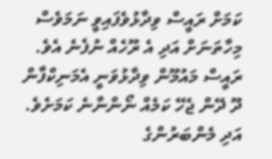ކަމަށް ރައީސް ވިދާޅުވެފައިވީ ނަމަވެސް މިހާތަނަށް އަދި އެ ރޫހެއް ނުފެނެ އެވެ. ރައީސް މައުމޫން ވިދާޅުވަނީ އެމަނިކްފާން ދޫ ދޭން ޖެހޭ ކަމެއް ނޯންނާނެ ކަމަށެވެ. އަދި މެންބަރުންގެ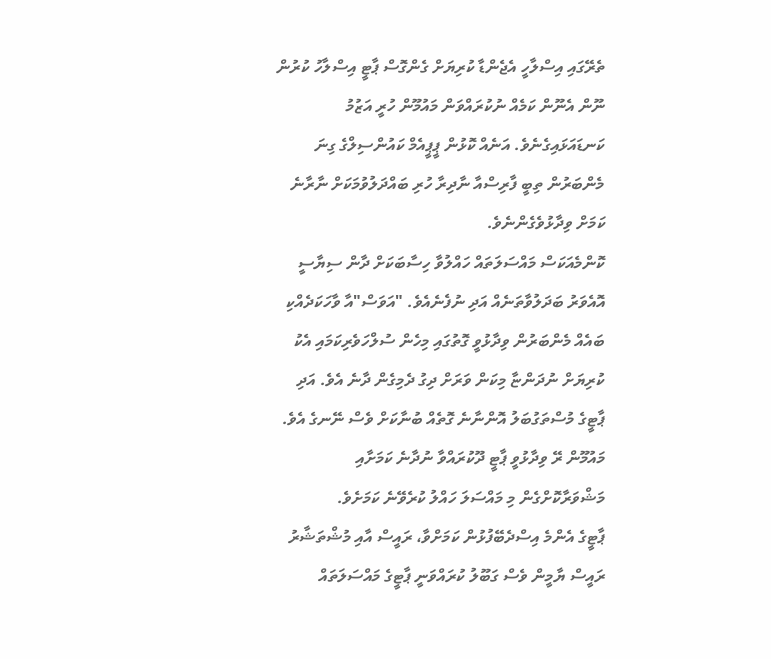ތެރޭގައި އިސްލާހީ އެޖެންޑާ ކުރިޔަށް ގެންގޮސް ޕާޓީ އިސްލާހު ކުރުން ނޫން އެނޫން ކަމެއް ނުކުރައްވަން މައުމޫން ހުރީ އަޒުމު ކަނޑައަޅައިގެނެވެ. އަނެއް ކޮޅުން ޕީޕީއެމް ކައުންސިލްގެ ގިނަ މެންބަރުން ތިބީ ފާރިސްއާ ނާދިރާ ހުރި ބައްދަލުވުމަކަށް ނާރާނެ ކަމަށް ވިދާޅުވެގެންނެވެ.
ކޮންމެއަކަސް މައްސަލަތައް ހައްލުވާ ހިސާބަކަށް ދާން ސިޔާސީ އޮއެވަރު ބަދަލުވާތަނެއް އަދި ނުފެނެއެވެ. "އަވަސް"އާ ވާހަކަދެއްކި ބައެއް މެންބަރުން ވިދާޅުވީ ގޮތުގައި މިހެން ސުލްހަވެރިކަމައި އެކު ކުރިޔަށް ނުދަންޏާ މިކަން ވަރަށް ދިގު ދެމިގެން ދާނެ އެވެ. އަދި ޕާޓީގެ މުސްތަގުބަލު އޮންނާނެ ގޮތެއް ބުނާކަށް ވެސް ނޭނގެ އެވެ. މައުމޫން ރޭ ވިދާޅުވީ ޕާޓީ ދޫކުރައްވާ ނުދާނެ ކަމަށާއި މަޝްވަރާކޮށްގެން މި މައްސަލަ ހައްލު ކުރެވޭނެ ކަމަށެވެ.
ޕާޓީގެ އެންމެ އިސްދެބޭފުޅުން ކަމަށްވާ، ރައީސް އާއި މުޝްތަޝާރު ރައީސް ޔާމީން ވެސް ގަބޫލު ކުރައްވަނީ ޕާޓީގެ މައްސަލަތައް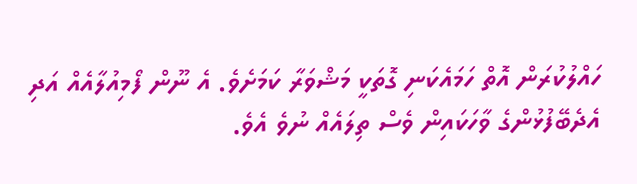ހައްލުކުރަން އޮތް ހަމައެކަނި ގޮތަކީ މަޝްވަރާ ކަމަށެވެ. އެ ނޫން ފޯމިއުލާއެއް އަދި އެދެބޭފުޅުންގެ ވާހަކައިން ވެސް ތިލައެއް ނުވެ އެވެ.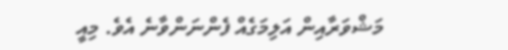މަޝްވަރާއިން އަލިމަގެއް ފެންނަންވާނެ އެވެ. މިއީ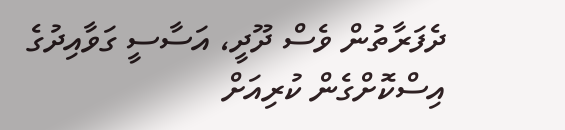ދެފަރާތުން ވެސް ދޫދީ، އަސާސީ ގަވާއިދުގެ އިސްކޮށްގެން ކުރިއަށް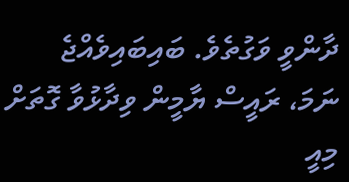ދާންވީ ވަގުތެވެ. ބައިބައިވެއްޖެ ނަމަ، ރައީސް ޔާމީން ވިދާޅުވާ ގޮތަށް މިއީ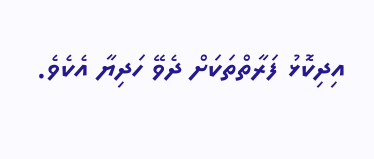އިދިކޮޅު ފަރާތްތަކަށް ދެވޭ ހަދިޔާ އެކެވެ.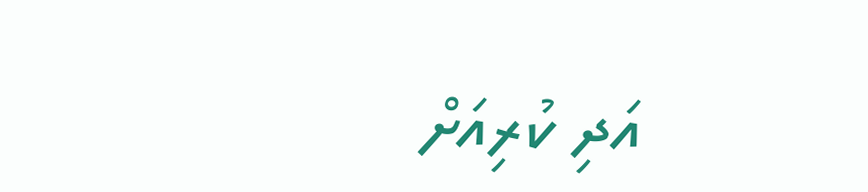އަދި ކުރިއަށް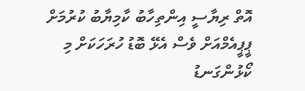އޮތް ރިޔާސީ އިންތިހާބު ކާމިޔާބު ކުރުމަށް ޕީޕީއެމްއަށް ވެސް އެޅޭ ބޮޑު ހުރަހަކަށް މި ކޯޅުންގަނޑު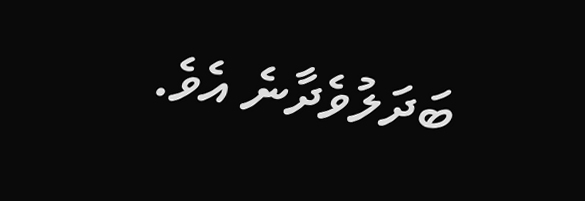ބަދަލުވެދާނެ އެވެ.